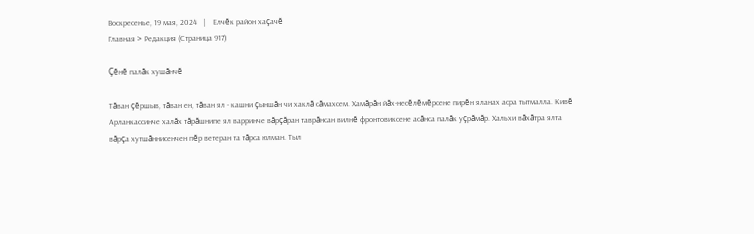Воскресенье, 19 мая, 2024   |    Елчĕк район хаçачĕ
Главная > Редакция (Страница 917)

Çĕнĕ палăк хушăнчĕ

Тăван çĕршыв, тăван ен, тăван ял - кашни çыншăн чи хаклă сăмахсем. Хамăрăн йăх-несĕлĕмĕрсене пирĕн яланах асра тытмалла. Кивĕ Арланкассинче халăх тăрăшнипе ял варринче вăрçăран таврăнсан вилнĕ фронтовиксене асăнса палăк уçрăмăр. Хальхи вăхăтра ялта вăрçа хутшăннисенчен пĕр ветеран та тăрса юлман. Тыл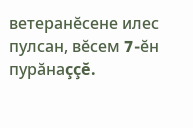ветеранĕсене илес пулсан, вĕсем 7-ĕн пурăнаççĕ.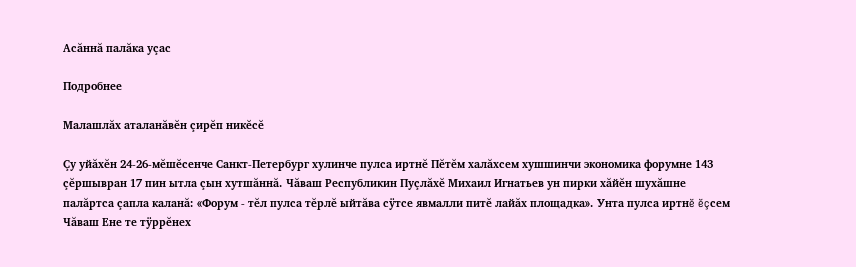Асăннă палăка уçас

Подробнее

Малашлăх аталанăвĕн çирĕп никĕсĕ

Çу уйăхĕн 24-26-мĕшĕсенче Санкт-Петербург хулинче пулса иртнĕ Пĕтĕм халăхсем хушшинчи экономика форумне 143 çĕршывран 17 пин ытла çын хутшăннă. Чăваш Республикин Пуçлăхĕ Михаил Игнатьев ун пирки хăйĕн шухăшне палăртса çапла каланă: «Форум - тĕл пулса тĕрлĕ ыйтăва сÿтсе явмалли питĕ лайăх площадка». Унта пулса иртнĕ ĕçсем Чăваш Ене те тÿррĕнех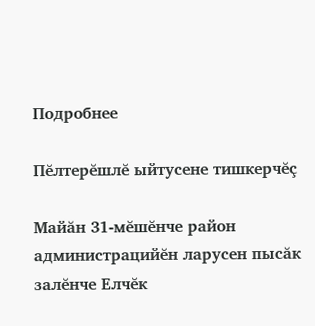Подробнее

Пĕлтерĕшлĕ ыйтусене тишкерчĕç

Майăн 31-мĕшĕнче район администрацийĕн ларусен пысăк залĕнче Елчĕк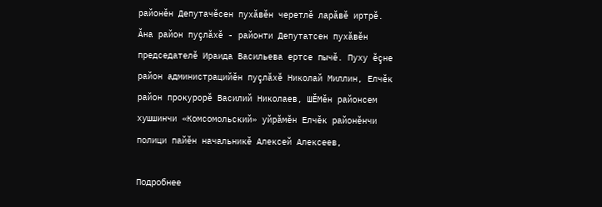районĕн Депутачĕсен пухăвĕн черетлĕ ларăвĕ иртрĕ. Ăна район пуçлăхĕ - районти Депутатсен пухăвĕн председателĕ Ираида Васильева ертсе пычĕ. Пуху ĕçне район администрацийĕн пуçлăхĕ Николай Миллин, Елчĕк район прокурорĕ Василий Николаев, ШĔМĕн районсем хушшинчи «Комсомольский» уйрăмĕн Елчĕк районĕнчи полици пайĕн начальникĕ Алексей Алексеев,

Подробнее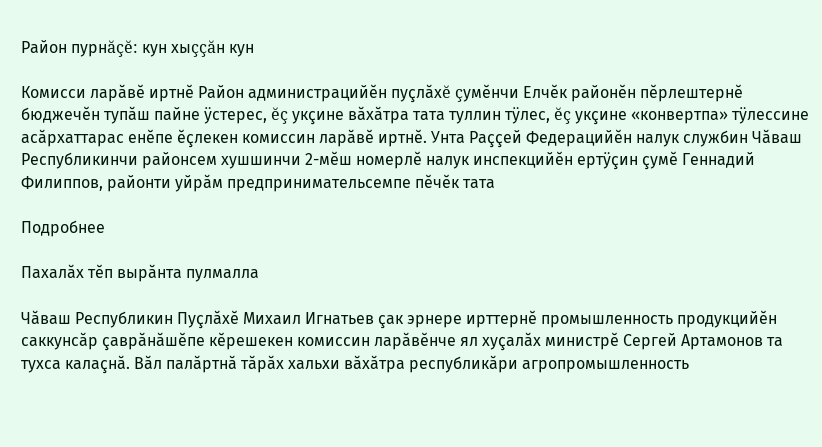Район пурнăçĕ: кун хыççăн кун

Комисси ларăвĕ иртнĕ Район администрацийĕн пуçлăхĕ çумĕнчи Елчĕк районĕн пĕрлештернĕ бюджечĕн тупăш пайне ÿстерес, ĕç укçине вăхăтра тата туллин тÿлес, ĕç укçине «конвертпа» тÿлессине асăрхаттарас енĕпе ĕçлекен комиссин ларăвĕ иртнĕ. Унта Раççей Федерацийĕн налук службин Чăваш Республикинчи районсем хушшинчи 2-мĕш номерлĕ налук инспекцийĕн ертÿçин çумĕ Геннадий Филиппов, районти уйрăм предпринимательсемпе пĕчĕк тата

Подробнее

Пахалăх тĕп вырăнта пулмалла

Чăваш Республикин Пуçлăхĕ Михаил Игнатьев çак эрнере ирттернĕ промышленность продукцийĕн саккунсăр çаврăнăшĕпе кĕрешекен комиссин ларăвĕнче ял хуçалăх министрĕ Сергей Артамонов та тухса калаçнă. Вăл палăртнă тăрăх хальхи вăхăтра республикăри агропромышленность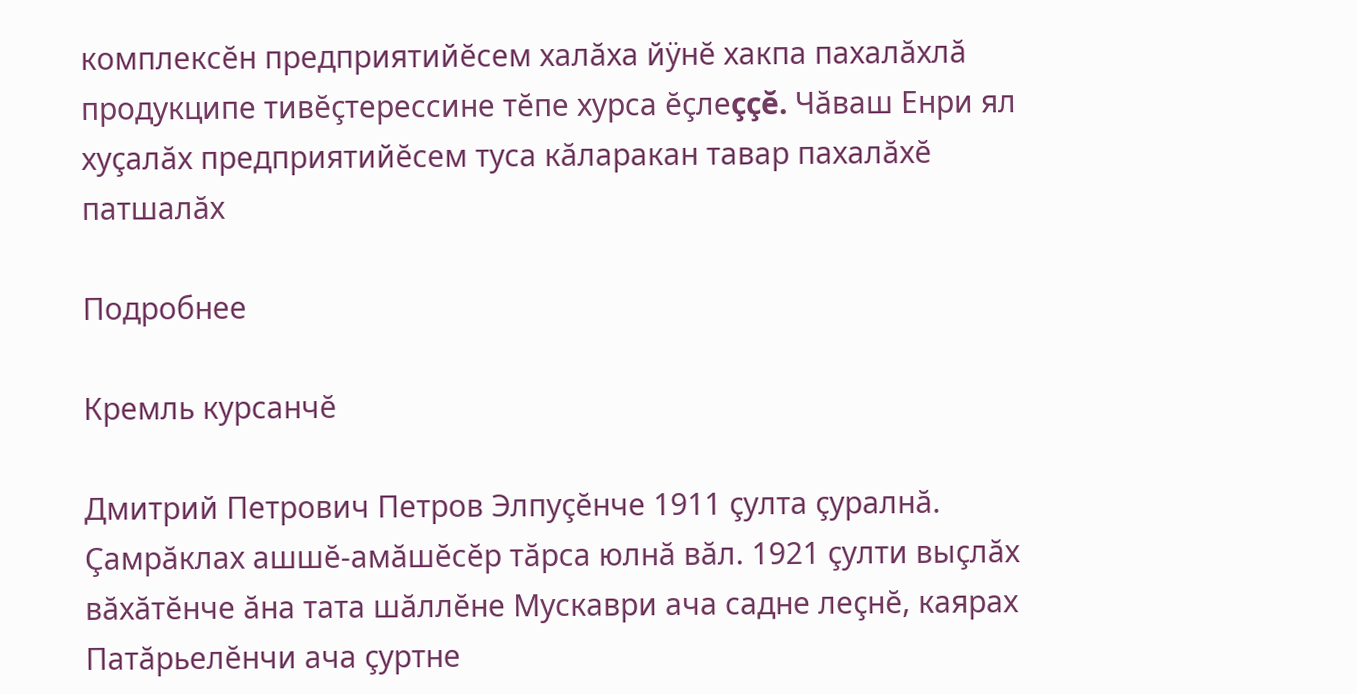комплексĕн предприятийĕсем халăха йÿнĕ хакпа пахалăхлă продукципе тивĕçтерессине тĕпе хурса ĕçлеççĕ. Чăваш Енри ял хуçалăх предприятийĕсем туса кăларакан тавар пахалăхĕ патшалăх

Подробнее

Кремль курсанчĕ

Дмитрий Петрович Петров Элпуçĕнче 1911 çулта çуралнă. Çамрăклах ашшĕ-амăшĕсĕр тăрса юлнă вăл. 1921 çулти выçлăх вăхăтĕнче ăна тата шăллĕне Мускаври ача садне леçнĕ, каярах Патăрьелĕнчи ача çуртне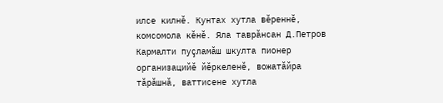илсе килнĕ. Кунтах хутла вĕреннĕ, комсомола кĕнĕ. Яла таврăнсан Д.Петров Кармалти пуçламăш шкулта пионер организацийĕ йĕркеленĕ, вожатăйра тăрăшнă, ваттисене хутла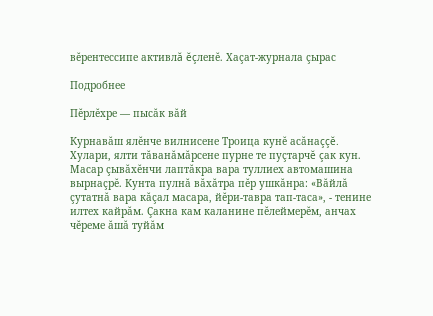вĕрентессипе активлă ĕçленĕ. Хаçат-журнала çырас

Подробнее

Пĕрлĕхре — пысăк вăй

Курнавăш ялĕнче вилнисене Троица кунĕ асăнаççĕ. Хулари, ялти тăванăмăрсене пурне те пуçтарчĕ çак кун. Масар çывăхĕнчи лаптăкра вара туллиех автомашина вырнаçрĕ. Кунта пулнă вăхăтра пĕр ушкăнра: «Вăйлă çутатнă вара кăçал масара, йĕри-тавра тап-таса», - тенине илтех кайрăм. Çакна кам каланине пĕлеймерĕм, анчах чĕреме ăшă туйăм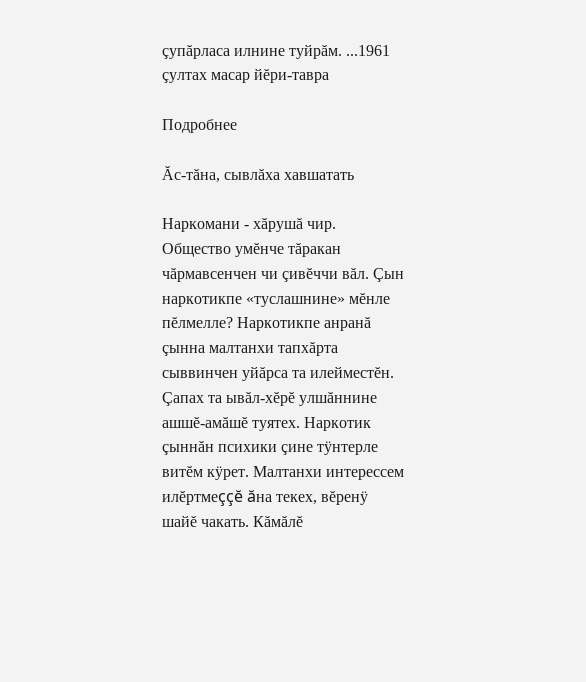çупăрласа илнине туйрăм. ...1961 çултах масар йĕри-тавра

Подробнее

Ăс-тăна, сывлăха хавшатать

Наркомани - хăрушă чир. Общество умĕнче тăракан чăрмавсенчен чи çивĕччи вăл. Çын наркотикпе «туслашнине» мĕнле пĕлмелле? Наркотикпе анранă çынна малтанхи тапхăрта сыввинчен уйăрса та илейместĕн. Çапах та ывăл-хĕрĕ улшăннине ашшĕ-амăшĕ туятех. Наркотик çыннăн психики çине тÿнтерле витĕм кÿрет. Малтанхи интерессем илĕртмеççĕ ăна текех, вĕренÿ шайĕ чакать. Кăмăлĕ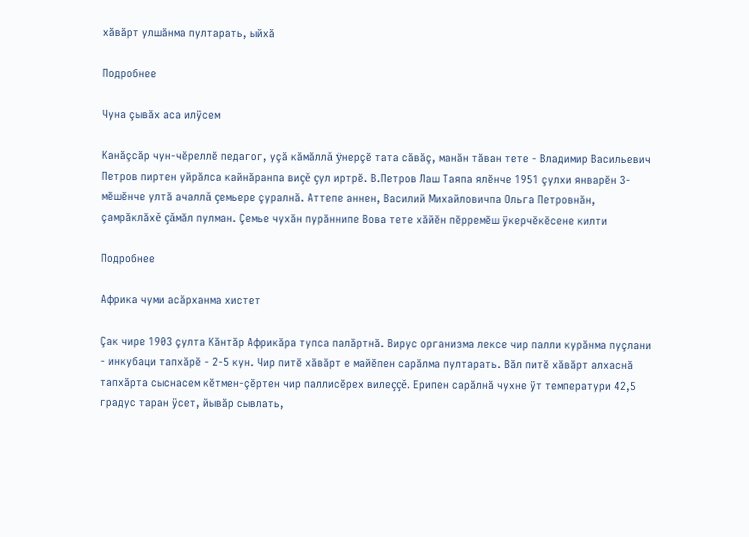хăвăрт улшăнма пултарать, ыйхă

Подробнее

Чуна çывăх аса илÿсем

Канăçсăр чун-чĕреллĕ педагог, уçă кăмăллă ÿнерçĕ тата сăвăç, манăн тăван тете - Владимир Васильевич Петров пиртен уйрăлса кайнăранпа виçĕ çул иртрĕ. В.Петров Лаш Таяпа ялĕнче 1951 çулхи январĕн 3-мĕшĕнче ултă ачаллă çемьере çуралнă. Аттепе аннен, Василий Михайловичпа Ольга Петровнăн, çамрăклăхĕ çăмăл пулман. Çемье чухăн пурăннипе Вова тете хăйĕн пĕрремĕш ÿкерчĕкĕсене килти

Подробнее

Африка чуми асăрханма хистет

Çак чире 1903 çулта Кăнтăр Африкăра тупса палăртнă. Вирус организма лексе чир палли курăнма пуçлани - инкубаци тапхăрĕ - 2-5 кун. Чир питĕ хăвăрт е майĕпен сарăлма пултарать. Вăл питĕ хăвăрт алхаснă тапхăрта сыснасем кĕтмен-çĕртен чир паллисĕрех вилеççĕ. Ерипен сарăлнă чухне ÿт температури 42,5 градус таран ÿсет, йывăр сывлать,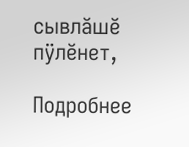сывлăшĕ пÿлĕнет,

Подробнее